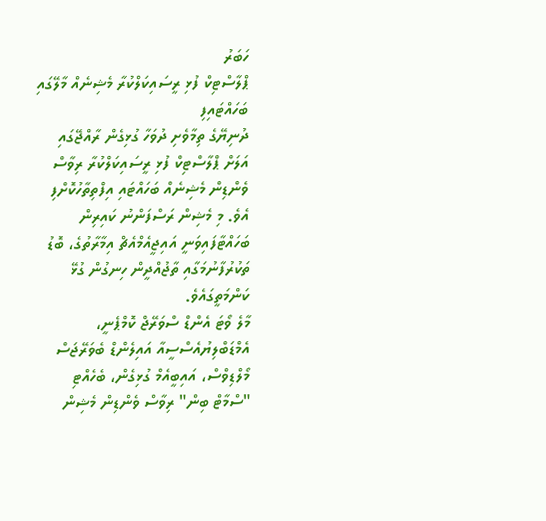ހަބަރު
ޕްލާސްޓިކް ފުޅި ރީސައިކަލްކުރާ މެޝިނެއް މާލޭގައި ބަހައްޓައިފި
ދުނިޔޭގެ ތިމާވެށި ދުވަހާ ގުޅިގެން ރާއްޖޭގައި އަލަށް ޕްލާސްޓިކް ފުޅި ރީސައިކަލްކުރާ ރިވާސް ވެންޑިން މެޝިނެއް ބަހައްޓައި އިފްތިތާހުކޮށްފި އެވެ. މި މެޝިން ރަސްފަންނު ކައިރިން ބަހައްޓާފައިވަނީ އައިޖީއެމްއެޗް އިމާރާތުގެ، ބޮޑު ތަކުރުފާނުމަގާއި ތާޖުއްދީން ހިނގުން ގުޅޭ ކަންމަތީގައެވެ.
މާލެ ވޯޓަ އެންޑް ސްވަރޭޖް ކޮމްޕެނީ، އެމްޑަބްލިޔުއެސްސީއާ އައިލެންޑް ބެވަރޭޖަސް މޯލްޑިވްސް، އައިބީއެމް ގުޅިގެން، ބެހެއްޓި "ސްމާޓް ބިން" ރިވާސް ވެންޑިން މެޝިން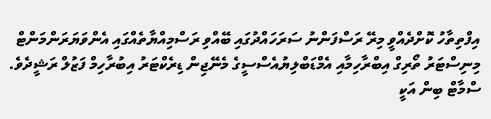އިފްތިތާހު ކޮށްދެއްވީ މިރޭ ރަސްފަންނު ސަރަހައްދުގައި ބޭއްވި ރަސްމިއްޔާތެއްގައި އެންވަޔަރަންމަންޓް މިނިސްޓަރު ތޯރިގް އިބްރާހިމާއި އެމްޑަބްލިޔުއެސްސީގެ މެނޭޖިން ޑިރެކްޓަރު އިބުރާހިމް ފަޒުލް ރަޝީދެވެ.
ސްމާޓް ބިން އަކީ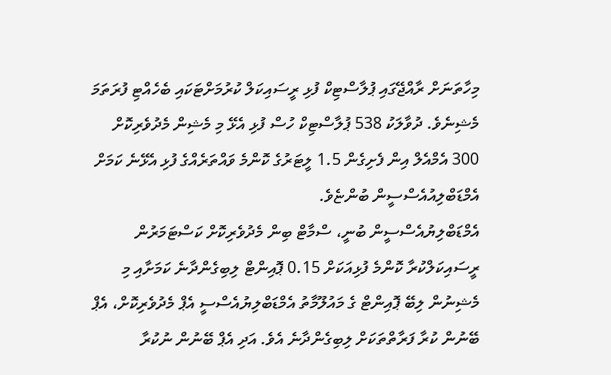މިހާތަނަށް ރާއްޖޭގައި ޕުލާސްޓިކް ފުޅި ރީސައިކަލް ކުރުމަށްޓަކައި ބެހެއްޓި ފުރަތަމަ މެޝިނެވެ. ދުވާލަކު 538 ޕުލާސްޓިކް ހުސް ފުޅި އެޅޭ މި މެޝިން މެދުވެރިކޮށް 300 އެމްއެލް އިން ފެށިގެން 1.5 ލީޓަރުގެ ކޮންމެ ވައްތަރެއްގެ ފުޅި އެޅޭނެ ކަމަށް އެމްޑަބްލިއުއެސްސީން ބުންޏެވެ.
އެމްޑަބްލިޔުއެސްސީން ބުނީ، ސްމާޓް ބިން މެދުވެރިކޮށް ކަސްޓަމަރުން ރީސައިކަލްކުރާ ކޮންމެ ފުޅިއަކަށް 0.15 ޕޮއިންޓް ލިބިގެންދާނެ ކަމަށާއި މި މެޝިނުން ލިބޭ ޕޮއިންޓް ގެ މައުލޫމާތު އެމްޑަބްލިޔުއެސްސީ އެޕް މެދުވެރިކޮށް، އެޕް ބޭނުން ކުރާ ފަރާތްތަކަށް ލިބިގެންދާނެ އެވެ. އަދި އެޕް ބޭނުން ނުކުރާ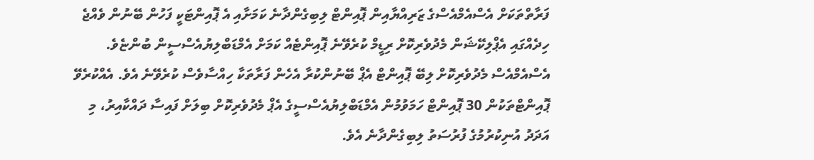ފަރާތްތަކަށް އެސްއެމްއެސްގެ ޒަރިއްޔާއިން ޕޮއިންޓް ލިބިގެންދާނެ ކަމަށާއި އެ ޕޮއިންޓަކީ ފަހުން ބޭނުން ވެއްޖެ ހިދެއްގައި އެޕްލިކޭޝަން މެދުވެރިކޮށް ރިޑީމް ކުރެވޭނެ ޕޮއިންޓެއް ކަމަށް އެމްޑަބްލިޔުއެސްސީން ބުންޏެވެ.
އެސްއެމްއެސް މެދުވެރިކޮށް ލިބޭ ޕޮއިންޓް އެޕް ބޭނުންކުރާ އެހެން ފަރާތަކާ ހިއްސާވެސް ކުރެވޭނެ އެވެ. އެއްކުރެވޭ ޕޮއިންޓްތަކުން 30 ޕޮއިންޓް ހަމަވުމުން އެމްޑަބްލިޔުއެސްސީގެ އެޕް މެދުވެރިކޮށް ބިލަށް ފައިސާ ދައްކާއިރު، މި އަދަދު އުނިކުރުމުގެ ފުރުސަތު ލިބިގެންދާނެ އެވެ.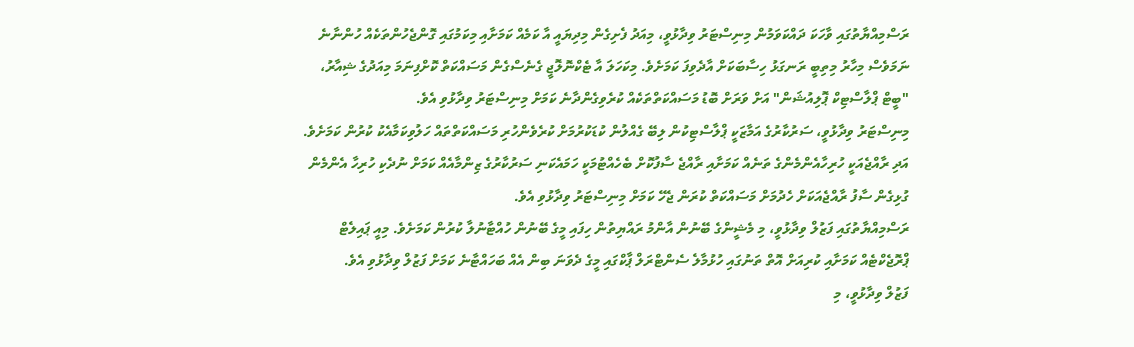ރަސްމިއްޔާތުގައި ވާހަކަ ދައްކަވަމުން މިނިސްޓަރު ވިދާޅުވީ، މިއަދު ފެށިގެން މިދިޔައީ އާ ކަމެއް ކަމަށާއި މިކަމުގައި ގޮންޖެހުންތަކެއް ހުންނާނެ ނަމަވެސް މިހާރު މިތިބީ ރަނގަޅު ހިސާބަކަށް އާދެވިފަ ކަމަށެވެ. މިކަހަލަ އާ ޓެކްނޮލޮޖީ ގެނެސްގެން މަސައްކަތް ކޮށްފިނަމަ މިއަދުގެ ޝިއާރު، "ބީޓް ޕްލާސްޓިކް ޕޮލިއުޝަން" އަށް ވަރަށް ބޮޑު މަސައްކަތްތަކެއް ކުރެވިގެންދާނެ ކަމަށް މިނިސްޓަރު ވިދާޅުވި އެވެ.
މިނިސްޓަރު ވިދާޅުވީ، ސަރުކާރުގެ އަމާޒަކީ ޕްލާސްޓިކުން ލިބޭ ގެއްލުން ކުޑަކުރުމަށް ކުރެވެންހުރި މަސައްކަތްތައް ހަލުވިކަމާއެކު ކުރުން ކަމަށެވެ. އަދި ރާއްޖެއަކީ ހުރިހާއެންމެންގެ ތަނެއް ކަމަށާއި ރާއްޖެ ސާފުކޮށް ބެހެއްޓުމަކީ ހަމައެކަނި ސަރުކާރުގެ ޒިންމާއެއް ކަމަށް ނުދެކި ހުރިހާ އެންމެން ގުޅިގެން ސާފު ރާއްޖެއަކަށް ހެދުމަށް މަސައްކަތް ކުރަން ޖެހޭ ކަމަށް މިނިސްޓަރު ވިދާޅުވި އެވެ.
ރަސްމިއްޔާތުގައި ފަޒުލް ވިދާޅުވީ، މި މެޝީންގެ ބޭނުން އާންމު ރައްޔިތުން ހިފައި މީގެ ބޭނުން ހުއްޓާނުލާ ކުރުން ކަމަށެވެ. މިއީ ޕައިލެޓް ޕްރޮޖެކްޓެއް ކަމަށާއި ކުރިއަށް އޮތް ތަނުގައި ހުޅުމާލެ ސެންޓްރަލް ޕާކްގައި މީގެ ދެވަނަ ބިން އެއް ބަހައްޓާނެ ކަމަށް ފަޒުލް ވިދާޅުވި އެވެ.
ފަޒުލް ވިދާޅުވީ، މި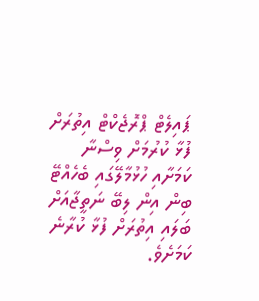ޕައިލެޓް ޕްރޮޖެކްޓް އިތުރަށް ފުޅާ ކުރުމަށް ވިސްނާ ކަމަށާއި ހުޅުމާލޭގައި ބެހެއްޓޭ ބިން އިން ލިބޭ ނަތީޖާއަށް ބަލައި އިތުރަށް ފުޅާ ކުރާނެ ކަމަށެވެ.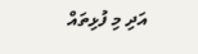އަދި މި ފުޅިތައް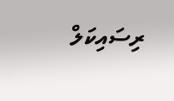ރިސައިކަލް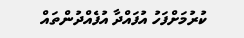ކުރުމަށްފަހު އުފައްދާ އުފެއްދުންތައް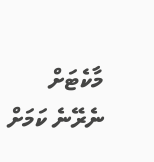މާކެޓަށް ނެރޭނެ ކަމަށް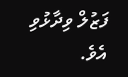ފަޒުލް ވިދާޅުވި އެވެ.